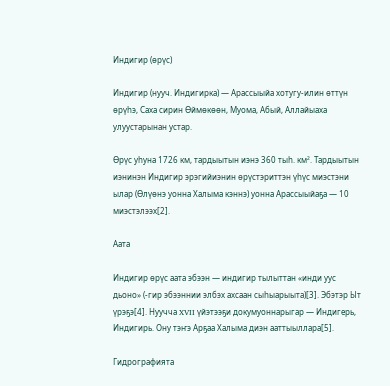Индигир (өрүс)

Индигир (нууч. Индигирка) — Арассыыйа хотугу-илин өттүн өрүһэ, Саха сирин Өймөкөөн, Муома, Абый, Аллайыаха улуустарынан устар.

Өрүс уһуна 1726 км, тардыытын иэнэ 360 тыһ. км². Тардыытын иэнинэн Индигир эрэгийиэнин өрүстэриттэн үһүс миэстэни ылар (Өлүөнэ уонна Халыма кэннэ) уонна Арассыыйаҕа — 10 миэстэлээх[2].

Аата

Индигир өрүс аата эбээн — индигир тылыттан «инди уус дьоно» (-гир эбээннии элбэх ахсаан сыһыарыыта)[3]. Эбэтэр Ыт үрэҕэ[4]. Нуучча XVII үйэтээҕи докумуоннарыгар — Индигерь, Индигирь. Ону тэҥэ Арҕаа Халыма диэн ааттыыллара[5].

Гидрографията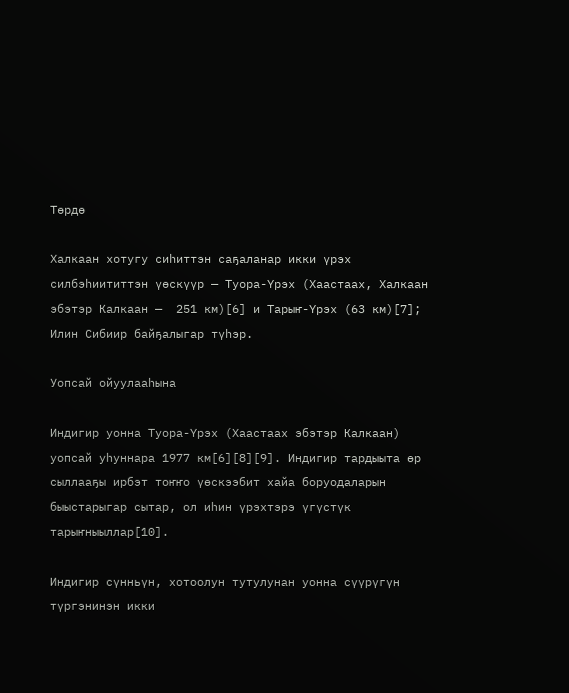Төрдө

Халкаан хотугу сиһиттэн саҕаланар икки үрэх силбэһиититтэн үөскүүр — Туора-Үрэх (Хаастаах, Халкаан эбэтэр Калкаан —  251 км)[6] и Тарыҥ-Үрэх (63 км)[7]; Илин Сибиир байҕалыгар түһэр.

Уопсай ойуулааһына

Индигир уонна Туора-Үрэх (Хаастаах эбэтэр Калкаан) уопсай уһуннара 1977 км[6][8][9]. Индигир тардыыта өр сыллааҕы ирбэт тоҥҥо үөскээбит хайа боруодаларын быыстарыгар сытар, ол иһин үрэхтэрэ үгүстүк тарыҥныыллар[10].

Индигир сүнньүн, хотоолун тутулунан уонна сүүрүгүн түргэнинэн икки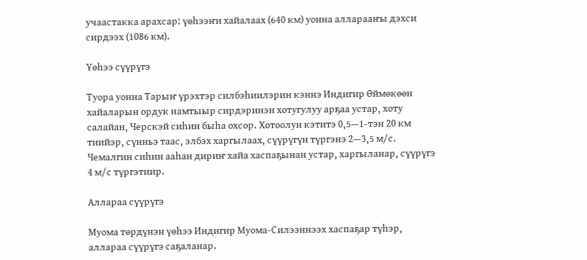учаастакка арахсар: үөһээҥи хайалаах (640 км) уонна алларааҥы дэхси сирдээх (1086 км).

Үөһээ сүүрүгэ

Туора уонна Тарыҥ үрэхтэр силбэһиилэрин кэннэ Индигир Өймөкөөн хайаларын ордук намтыыр сирдэринэн хотугулуу арҕаа устар, хоту салайан, Черскэй сиһин быһа охсор. Хотоолун кэтитэ 0,5—1-тэн 20 км тиийэр, сүнньэ таас, элбэх харгылаах, сүүрүгүн түргэнэ 2—3,5 м/с. Чемалгин сиһин ааһан дириҥ хайа хаспаҕынан устар, харгыланар, сүүрүгэ 4 м/с түргэтиир.

Аллараа сүүрүгэ

Муома төрдүнэн үөһээ Индигир Муома-Силээннээх хаспаҕар түһэр, аллараа сүүрүгэ саҕаланар.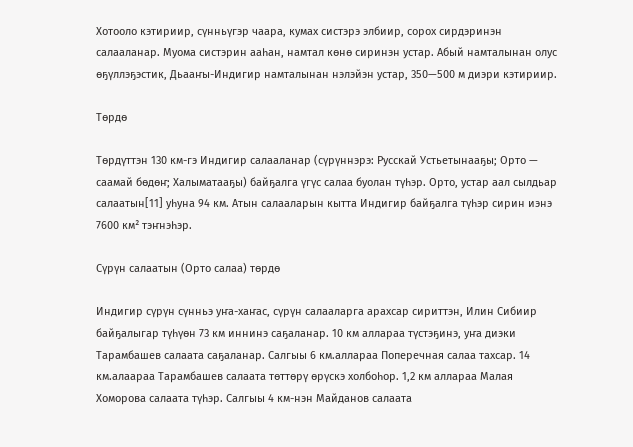Хотооло кэтириир, сүнньүгэр чаара, кумах систэрэ элбиир, сорох сирдэринэн салааланар. Муома систэрин ааһан, намтал көнө сиринэн устар. Абый намталынан олус өҕүллэҕэстик, Дьааҥы-Индигир намталынан нэлэйэн устар, 350—500 м диэри кэтириир.

Төрдө

Төрдүттэн 130 км-гэ Индигир салааланар (сүрүннэрэ: Русскай Устьетынааҕы; Орто — саамай бөдөҥ; Халыматааҕы) байҕалга үгүс салаа буолан түһэр. Орто, устар аал сылдьар салаатын[11] уһуна 94 км. Атын салааларын кытта Индигир байҕалга түһэр сирин иэнэ 7600 км² тэҥнэһэр.

Сүрүн салаатын (Орто салаа) төрдө

Индигир сүрүн сүнньэ уҥа-хаҥас, сүрүн салааларга арахсар сириттэн, Илин Сибиир байҕалыгар түһүөн 73 км иннинэ саҕаланар. 10 км аллараа түстэҕинэ, уҥа диэки Тарамбашев салаата саҕаланар. Салгыы 6 км.аллараа Поперечная салаа тахсар. 14 км.алаараа Тарамбашев салаата төттөрү өрүскэ холбоһор. 1,2 км аллараа Малая Хоморова салаата түһэр. Салгыы 4 км-нэн Майданов салаата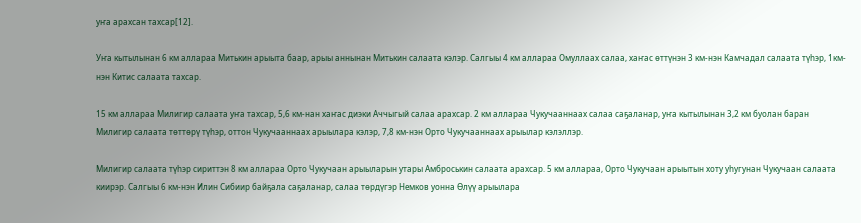уҥа арахсан тахсар[12].

Уҥа кытылынан 6 км аллараа Митькин арыыта баар, арыы аннынан Митькин салаата кэлэр. Салгыы 4 км аллараа Омуллаах салаа, хаҥас өттүнэн 3 км-нэн Камчадал салаата түһэр, 1км-нэн Китис салаата тахсар.

15 км аллараа Милигир салаата уҥа тахсар, 5,6 км-нан хаҥас диэки Аччыгый салаа арахсар. 2 км аллараа Чукучааннаах салаа саҕаланар, уҥа кытылынан 3,2 км буолан баран Милигир салаата төттөрү түһэр, оттон Чукучааннаах арыылара кэлэр, 7,8 км-нэн Орто Чукучааннаах арыылар кэлэллэр.

Милигир салаата түһэр сириттэн 8 км аллараа Орто Чукучаан арыыларын утары Амброськин салаата арахсар. 5 км аллараа, Орто Чукучаан арыытын хоту уһугунан Чукучаан салаата киирэр. Салгыы 6 км-нэн Илин Сибиир байҕала саҕаланар, салаа төрдүгэр Немков уонна Өлүү арыылара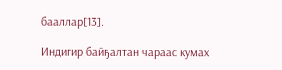бааллар[13].

Индигир байҕалтан чараас кумах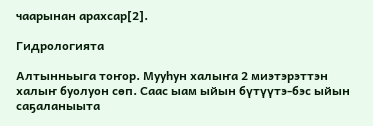чаарынан арахсар[2].

Гидрологията

Алтынньыга тоҥор. Мууһун халыҥа 2 миэтэрэттэн халыҥ буолуон сөп. Саас ыам ыйын бүтүүтэ-бэс ыйын саҕаланыыта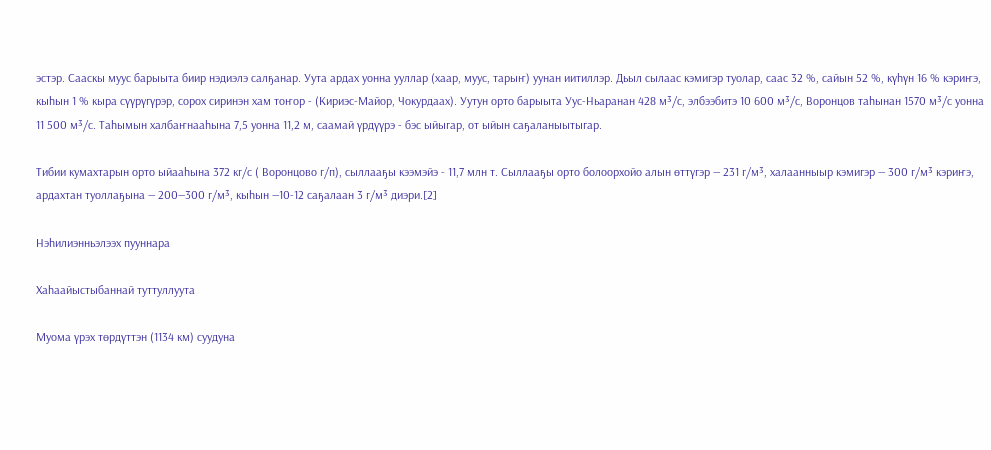эстэр. Сааскы муус барыыта биир нэдиэлэ салҕанар. Уута ардах уонна ууллар (хаар, муус, тарыҥ) уунан иитиллэр. Дьыл сылаас кэмигэр туолар, саас 32 %, сайын 52 %, күһүн 16 % кэриҥэ, кыһын 1 % кыра сүүрүгүрэр, сорох сиринэн хам тоҥор - (Кириэс-Майор, Чокурдаах). Уутун орто барыыта Уус-Ньаранан 428 м³/с, элбээбитэ 10 600 м³/с, Воронцов таһынан 1570 м³/с уонна 11 500 м³/с. Таһымын халбаҥнааһына 7,5 уонна 11,2 м, саамай үрдүүрэ - бэс ыйыгар, от ыйын саҕаланыытыгар.

Тибии кумахтарын орто ыйааһына 372 кг/с ( Воронцово г/п), сыллааҕы кээмэйэ - 11,7 млн т. Сыллааҕы орто болоорхойо алын өттүгэр — 231 г/м³, халаанныыр кэмигэр — 300 г/м³ кэриҥэ, ардахтан туоллаҕына — 200—300 г/м³, кыһын —10-12 саҕалаан 3 г/м³ диэри.[2]

Нэһилиэнньэлээх пууннара

Хаһаайыстыбаннай туттуллуута

Муома үрэх төрдүттэн (1134 км) суудуна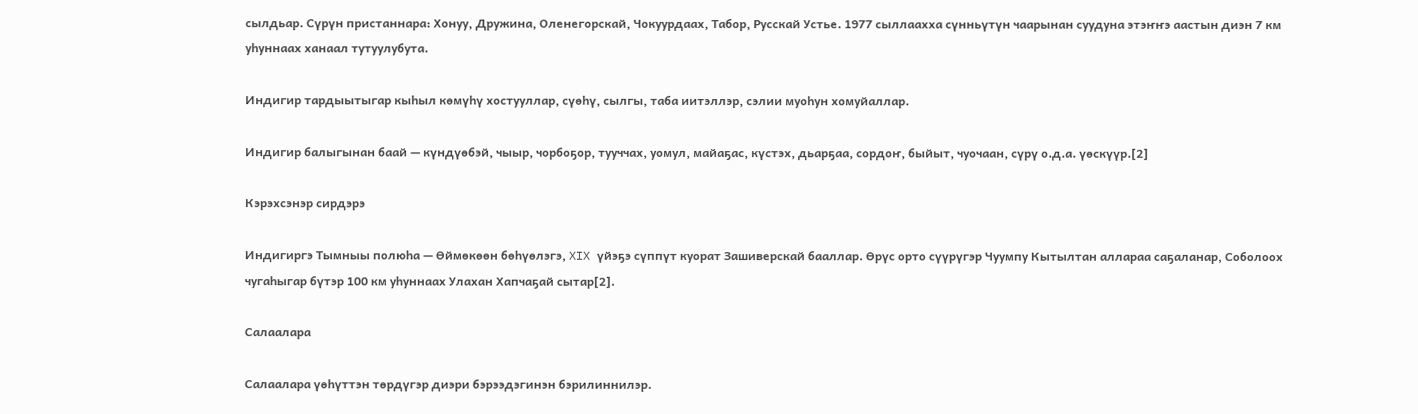сылдьар. Сүрүн пристаннара: Хонуу, Дружина, Оленегорскай, Чокуурдаах, Табор, Русскай Устье. 1977 сыллаахха сүнньүтүн чаарынан суудуна этэҥҥэ аастын диэн 7 км уһуннаах ханаал тутуулубута.

Индигир тардыытыгар кыһыл көмүһү хостууллар, сүөһү, сылгы, таба иитэллэр, сэлии муоһун хомуйаллар.

Индигир балыгынан баай — күндүөбэй, чыыр, чорбоҕор, тууччах, уомул, майаҕас, күстэх, дьарҕаа, сордоҥ, быйыт, чуочаан, сүрү о.д.а. үөскүүр.[2]

Кэрэхсэнэр сирдэрэ

Индигиргэ Тымныы полюһа — Өймөкөөн бөһүөлэгэ, XIX үйэҕэ сүппүт куорат Зашиверскай бааллар. Өрүс орто сүүрүгэр Чуумпу Кытылтан аллараа саҕаланар, Соболоох чугаһыгар бүтэр 100 км уһуннаах Улахан Хапчаҕай сытар[2].

Салаалара

Салаалара үөһүттэн төрдүгэр диэри бэрээдэгинэн бэрилиннилэр.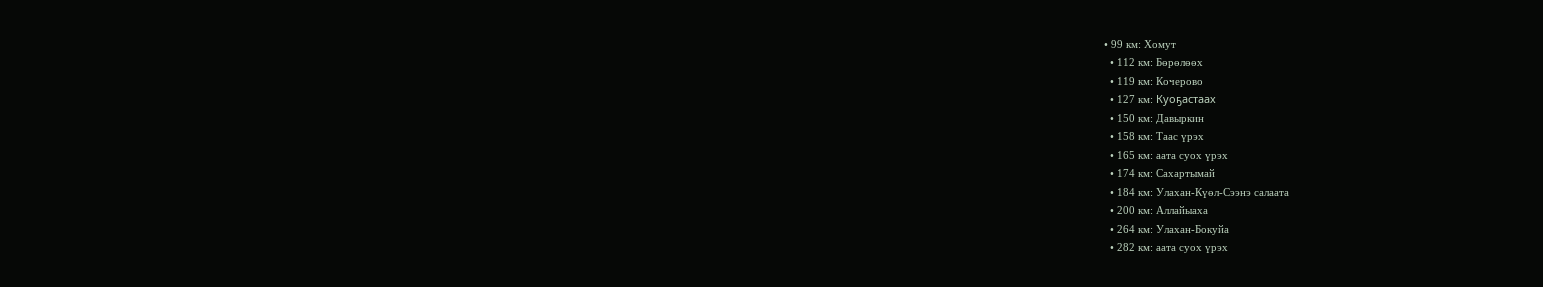• 99 км: Хомут
  • 112 км: Бөрөлөөх
  • 119 км: Кочерово
  • 127 км: Куоҕастаах
  • 150 км: Давыркин
  • 158 км: Таас үрэх
  • 165 км: аата суох үрэх
  • 174 км: Сахартымай
  • 184 км: Улахан-Күөл-Сээнэ салаата
  • 200 км: Аллайыаха
  • 264 км: Улахан-Бокуйа
  • 282 км: аата суох үрэх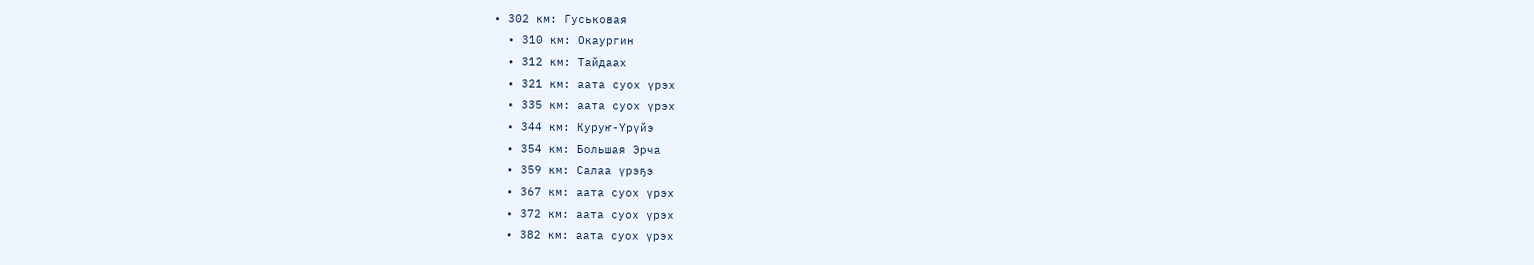• 302 км: Гуськовая
  • 310 км: Окаургин
  • 312 км: Тайдаах
  • 321 км: аата суох үрэх
  • 335 км: аата суох үрэх
  • 344 км: Куруҥ-Үрүйэ
  • 354 км: Большая Эрча
  • 359 км: Салаа үрэҕэ
  • 367 км: аата суох үрэх
  • 372 км: аата суох үрэх
  • 382 км: аата суох үрэх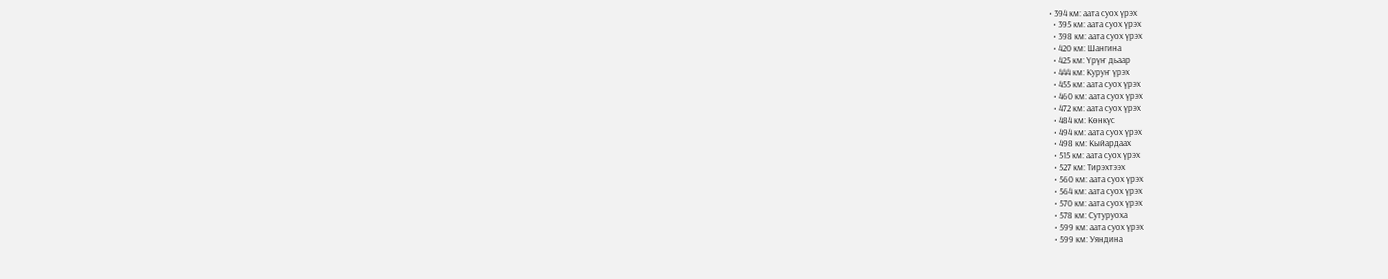• 394 км: аата суох үрэх
  • 395 км: аата суох үрэх
  • 398 км: аата суох үрэх
  • 420 км: Шангина
  • 425 км: Үрүҥ дьаар
  • 444 км: Куруҥ үрэх
  • 455 км: аата суох үрэх
  • 460 км: аата суох үрэх
  • 472 км: аата суох үрэх
  • 484 км: Көнкүс
  • 494 км: аата суох үрэх
  • 498 км: Кыйардаах
  • 515 км: аата суох үрэх
  • 527 км: Тирэхтээх
  • 560 км: аата суох үрэх
  • 564 км: аата суох үрэх
  • 570 км: аата суох үрэх
  • 578 км: Сутуруоха
  • 599 км: аата суох үрэх
  • 599 км: Уяндина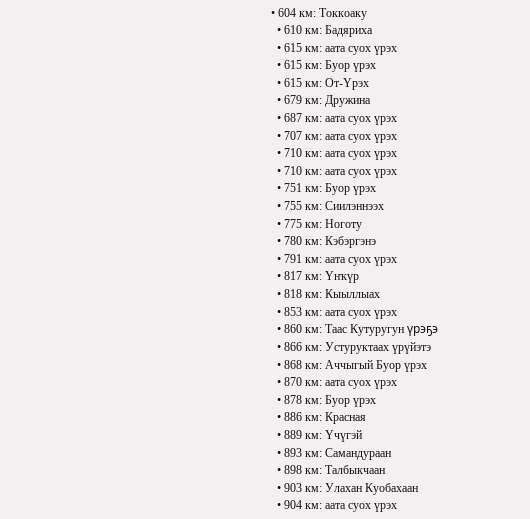• 604 км: Токкоаку
  • 610 км: Бадяриха
  • 615 км: аата суох үрэх
  • 615 км: Буор үрэх
  • 615 км: От-Үрэх
  • 679 км: Дружина
  • 687 км: аата суох үрэх
  • 707 км: аата суох үрэх
  • 710 км: аата суох үрэх
  • 710 км: аата суох үрэх
  • 751 км: Буор үрэх
  • 755 км: Сиилэннээх
  • 775 км: Ноготу
  • 780 км: Кэбэргэнэ
  • 791 км: аата суох үрэх
  • 817 км: Үҥкүр
  • 818 км: Кыыллыах
  • 853 км: аата суох үрэх
  • 860 км: Таас Кутуругун үрэҕэ
  • 866 км: Устуруктаах үрүйэтэ
  • 868 км: Аччыгый Буор үрэх
  • 870 км: аата суох үрэх
  • 878 км: Буор үрэх
  • 886 км: Красная
  • 889 км: Үчүгэй
  • 893 км: Самандураан
  • 898 км: Талбыкчаан
  • 903 км: Улахан Куобахаан
  • 904 км: аата суох үрэх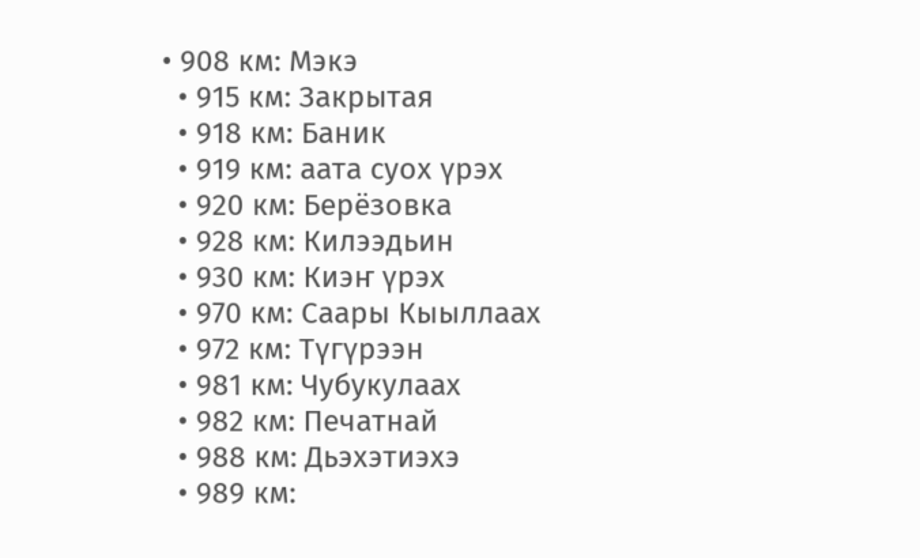• 908 км: Мэкэ
  • 915 км: Закрытая
  • 918 км: Баник
  • 919 км: аата суох үрэх
  • 920 км: Берёзовка
  • 928 км: Килээдьин
  • 930 км: Киэҥ үрэх
  • 970 км: Саары Кыыллаах
  • 972 км: Түгүрээн
  • 981 км: Чубукулаах
  • 982 км: Печатнай
  • 988 км: Дьэхэтиэхэ
  • 989 км: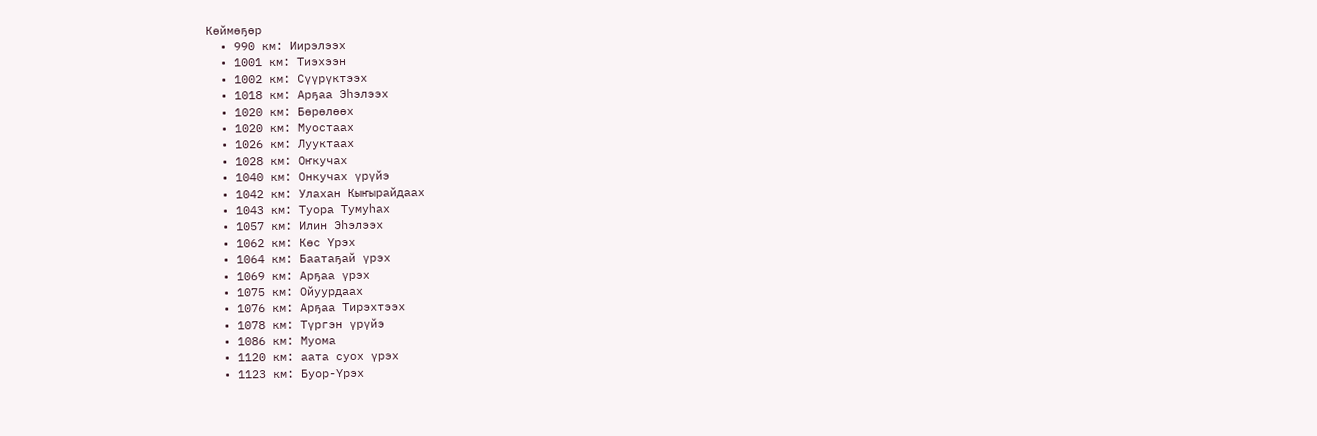Көймөҕөр
  • 990 км: Иирэлээх
  • 1001 км: Тиэхээн
  • 1002 км: Сүүрүктээх
  • 1018 км: Арҕаа Эһэлээх
  • 1020 км: Бөрөлөөх
  • 1020 км: Муостаах
  • 1026 км: Лууктаах
  • 1028 км: Оҥкучах
  • 1040 км: Онкучах үрүйэ
  • 1042 км: Улахан Кыҥырайдаах
  • 1043 км: Туора Тумуһах
  • 1057 км: Илин Эһэлээх
  • 1062 км: Көс Үрэх
  • 1064 км: Баатаҕай үрэх
  • 1069 км: Арҕаа үрэх
  • 1075 км: Ойуурдаах
  • 1076 км: Арҕаа Тирэхтээх
  • 1078 км: Түргэн үрүйэ
  • 1086 км: Муома
  • 1120 км: аата суох үрэх
  • 1123 км: Буор-Үрэх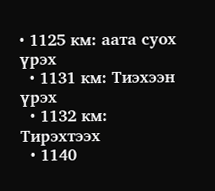• 1125 км: аата суох үрэх
  • 1131 км: Тиэхээн үрэх
  • 1132 км: Тирэхтээх
  • 1140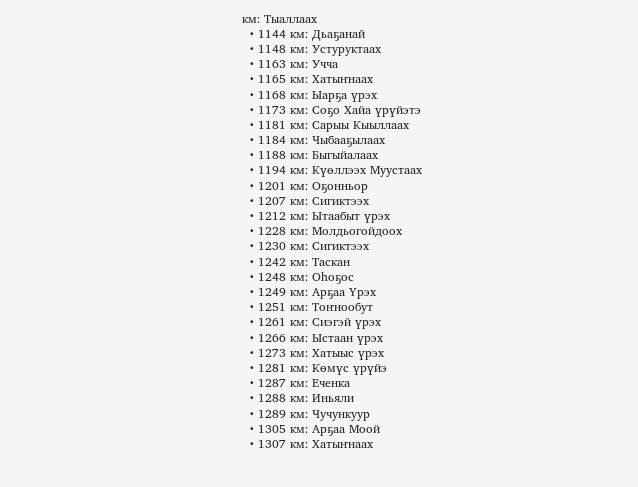км: Тыаллаах
  • 1144 км: Дьаҕанай
  • 1148 км: Устуруктаах
  • 1163 км: Учча
  • 1165 км: Хатыҥнаах
  • 1168 км: Ыарҕа үрэх
  • 1173 км: Соҕо Хайа үрүйэтэ
  • 1181 км: Сарыы Кыыллаах
  • 1184 км: Чыбааҕылаах
  • 1188 км: Быгыйалаах
  • 1194 км: Күөллээх Муустаах
  • 1201 км: Оҕонньор
  • 1207 км: Сигиктээх
  • 1212 км: Ытаабыт үрэх
  • 1228 км: Молдьогойдоох
  • 1230 км: Сигиктээх
  • 1242 км: Таскан
  • 1248 км: Оһоҕос
  • 1249 км: Арҕаа Үрэх
  • 1251 км: Тоҥнообут
  • 1261 км: Сиэгэй үрэх
  • 1266 км: Ыстаан үрэх
  • 1273 км: Хатыыс үрэх
  • 1281 км: Көмүс үрүйэ
  • 1287 км: Еченка
  • 1288 км: Иньяли
  • 1289 км: Чучункуур
  • 1305 км: Арҕаа Моой
  • 1307 км: Хатыҥнаах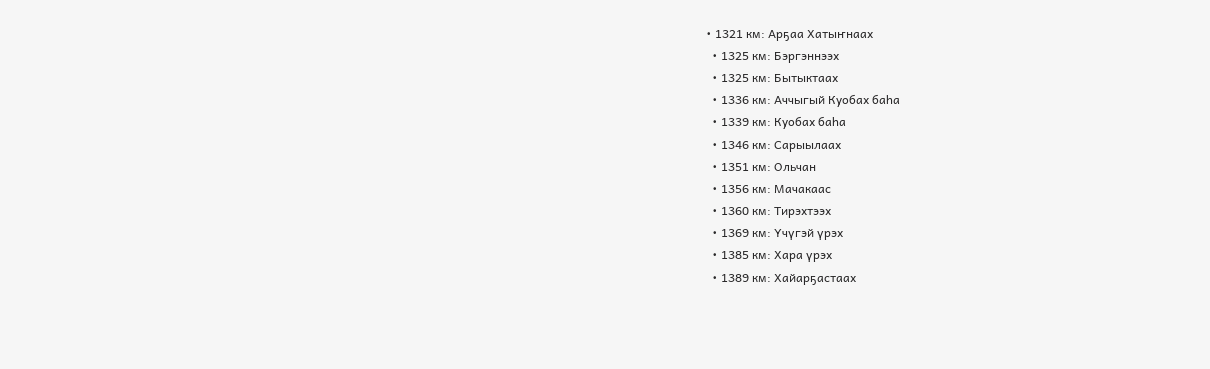• 1321 км: Арҕаа Хатыҥнаах
  • 1325 км: Бэргэннээх
  • 1325 км: Бытыктаах
  • 1336 км: Аччыгый Куобах баһа
  • 1339 км: Куобах баһа
  • 1346 км: Сарыылаах
  • 1351 км: Ольчан
  • 1356 км: Мачакаас
  • 1360 км: Тирэхтээх
  • 1369 км: Үчүгэй үрэх
  • 1385 км: Хара үрэх
  • 1389 км: Хайарҕастаах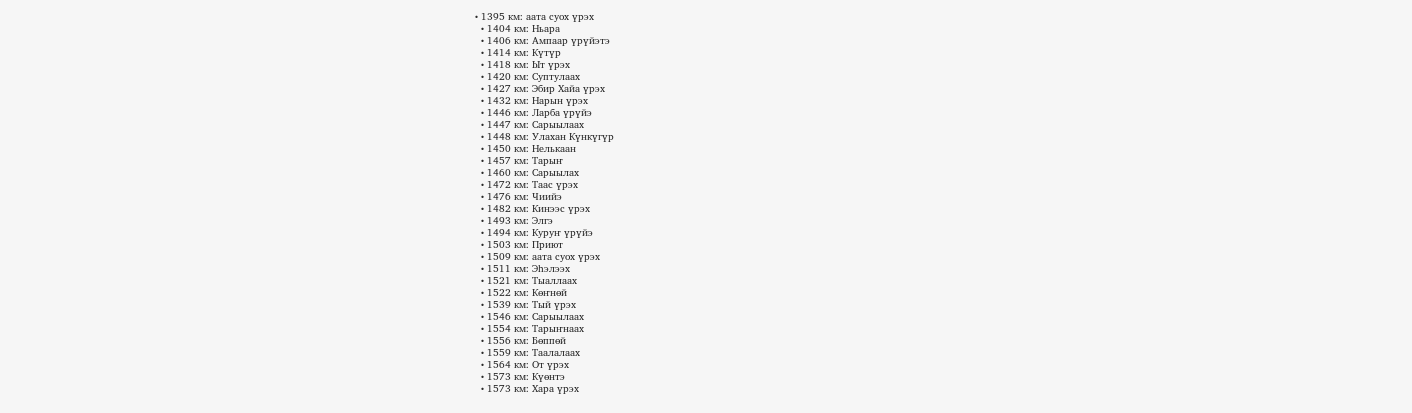• 1395 км: аата суох үрэх
  • 1404 км: Ньара
  • 1406 км: Ампаар үрүйэтэ
  • 1414 км: Күтүр
  • 1418 км: Ыт үрэх
  • 1420 км: Суптулаах
  • 1427 км: Эбир Хайа үрэх
  • 1432 км: Нарын үрэх
  • 1446 км: Ларба үрүйэ
  • 1447 км: Сарыылаах
  • 1448 км: Улахан Күнкүгүр
  • 1450 км: Нелькаан
  • 1457 км: Тарыҥ
  • 1460 км: Сарыылах
  • 1472 км: Таас үрэх
  • 1476 км: Чиийэ
  • 1482 км: Кинээс үрэх
  • 1493 км: Элгэ
  • 1494 км: Куруҥ үрүйэ
  • 1503 км: Приют
  • 1509 км: аата суох үрэх
  • 1511 км: Эһэлээх
  • 1521 км: Тыаллаах
  • 1522 км: Көҥнөй
  • 1539 км: Тый үрэх
  • 1546 км: Сарыылаах
  • 1554 км: Тарыҥнаах
  • 1556 км: Бөппөй
  • 1559 км: Таалалаах
  • 1564 км: От үрэх
  • 1573 км: Күөнтэ
  • 1573 км: Хара үрэх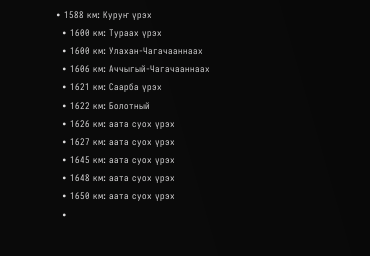• 1588 км: Куруҥ үрэх
  • 1600 км: Тураах үрэх
  • 1600 км: Улахан-Чагачааннаах
  • 1606 км: Аччыгый-Чагачааннаах
  • 1621 км: Саарба үрэх
  • 1622 км: Болотный
  • 1626 км: аата суох үрэх
  • 1627 км: аата суох үрэх
  • 1645 км: аата суох үрэх
  • 1648 км: аата суох үрэх
  • 1650 км: аата суох үрэх
  •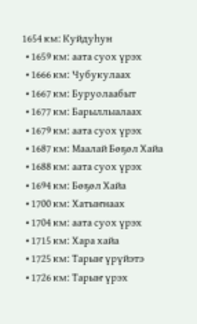1654 км: Куйдуһун
  • 1659 км: аата суох үрэх
  • 1666 км: Чубукулаах
  • 1667 км: Буруолаабыт
  • 1677 км: Барыллыалаах
  • 1679 км: аата суох үрэх
  • 1687 км: Маалай Бөҕөл Хайа
  • 1688 км: аата суох үрэх
  • 1694 км: Бөҕөл Хайа
  • 1700 км: Хатыҥнаах
  • 1704 км: аата суох үрэх
  • 1715 км: Хара хайа
  • 1725 км: Тарыҥ үрүйэтэ
  • 1726 км: Тарыҥ үрэх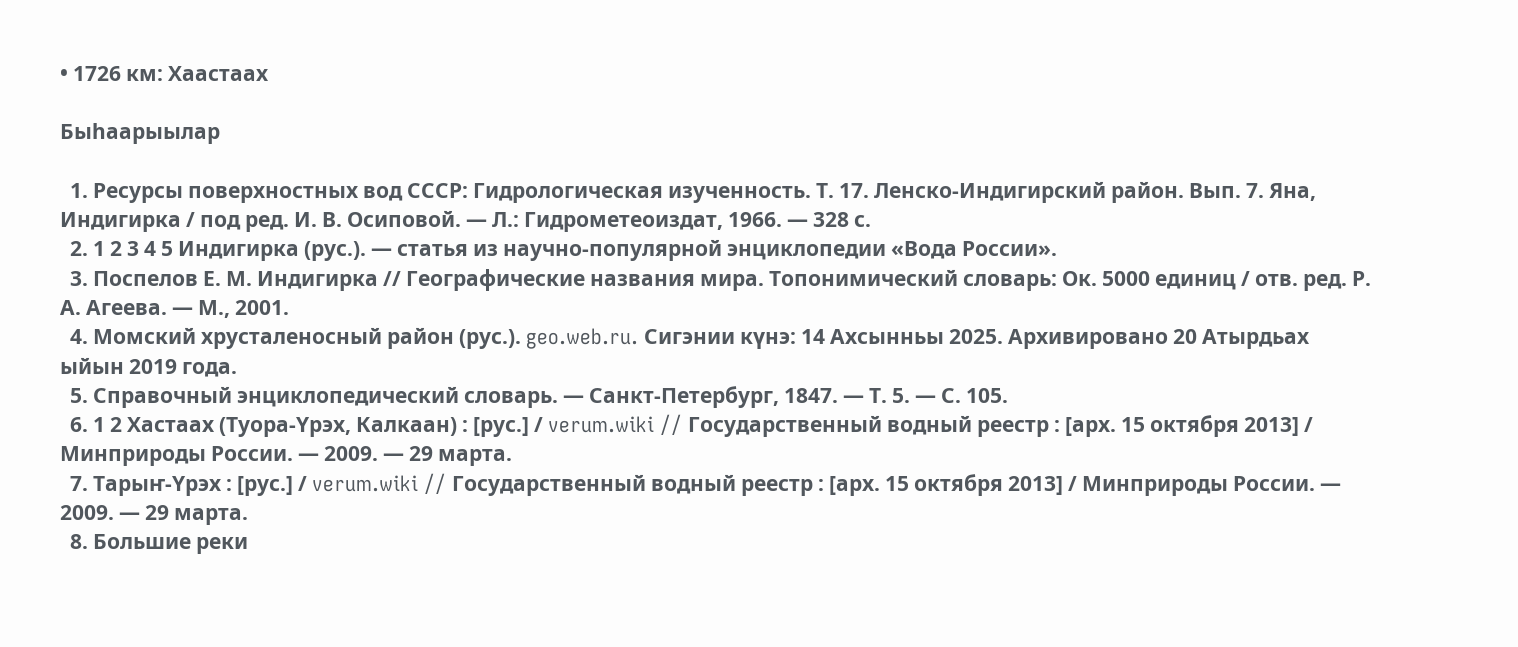• 1726 км: Хаастаах

Быһаарыылар

  1. Ресурсы поверхностных вод СССР: Гидрологическая изученность. Т. 17. Ленско-Индигирский район. Вып. 7. Яна, Индигирка / под ред. И. В. Осиповой. — Л.: Гидрометеоиздат, 1966. — 328 с.
  2. 1 2 3 4 5 Индигирка (рус.). — статья из научно-популярной энциклопедии «Вода России».
  3. Поспелов Е. М. Индигирка // Географические названия мира. Топонимический словарь: Ок. 5000 единиц / отв. ред. Р. А. Агеева. — М., 2001.
  4. Момский хрусталеносный район (рус.). geo.web.ru. Сигэнии күнэ: 14 Ахсынньы 2025. Архивировано 20 Атырдьах ыйын 2019 года.
  5. Справочный энциклопедический словарь. — Санкт-Петербург, 1847. — Т. 5. — С. 105.
  6. 1 2 Хастаах (Туора-Үрэх, Калкаан) : [рус.] / verum.wiki // Государственный водный реестр : [арх. 15 октября 2013] / Минприроды России. — 2009. — 29 марта.
  7. Тарыҥ-Үрэх : [рус.] / verum.wiki // Государственный водный реестр : [арх. 15 октября 2013] / Минприроды России. — 2009. — 29 марта.
  8. Большие реки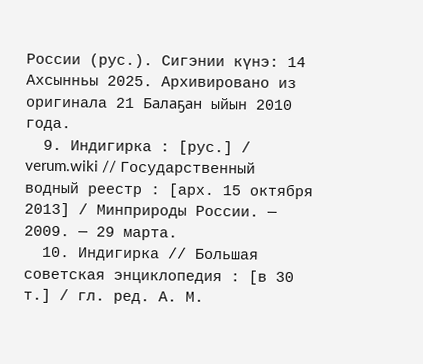России (рус.). Сигэнии күнэ: 14 Ахсынньы 2025. Архивировано из оригинала 21 Балаҕан ыйын 2010 года.
  9. Индигирка : [рус.] / verum.wiki // Государственный водный реестр : [арх. 15 октября 2013] / Минприроды России. — 2009. — 29 марта.
  10. Индигирка // Большая советская энциклопедия : [в 30 т.] / гл. ред. А. М.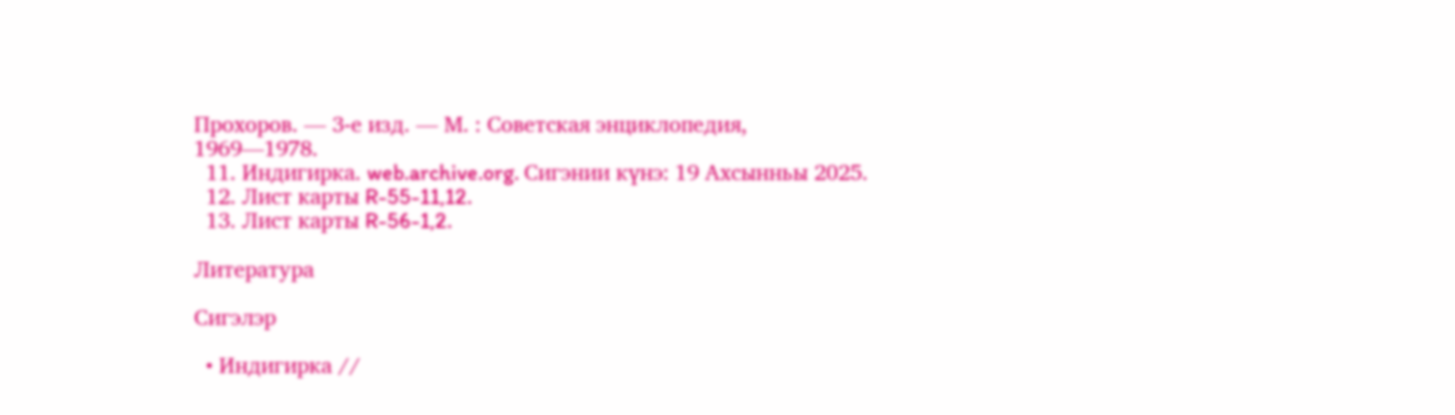Прохоров. — 3-е изд. — М. : Советская энциклопедия, 1969—1978.
  11. Индигирка. web.archive.org. Сигэнии күнэ: 19 Ахсынньы 2025.
  12. Лист карты R-55-11,12.
  13. Лист карты R-56-1,2.

Литература

Сигэлэр

  • Индигирка //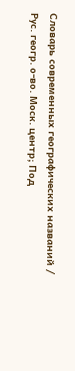Словарь современных географических названий / Рус. геогр. о-во. Моск. центр; Под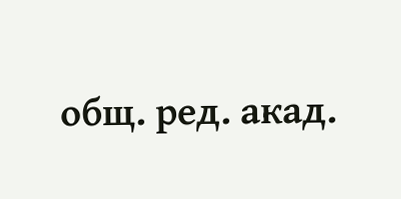общ. ред. акад.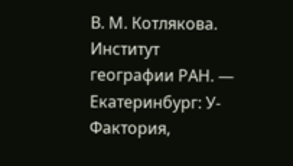В. М. Котлякова. Институт географии РАН. — Екатеринбург: У-Фактория,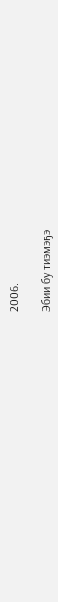2006.

Эбии бу тиэмэҕэ